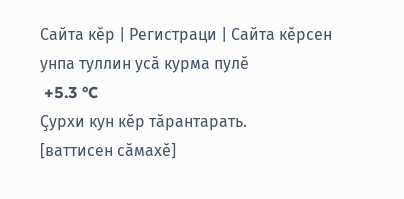Сайта кӗр | Регистраци | Сайта кӗрсен унпа туллин усӑ курма пулӗ
 +5.3 °C
Ҫурхи кун кӗр тӑрантарать.
[ваттисен сӑмахӗ]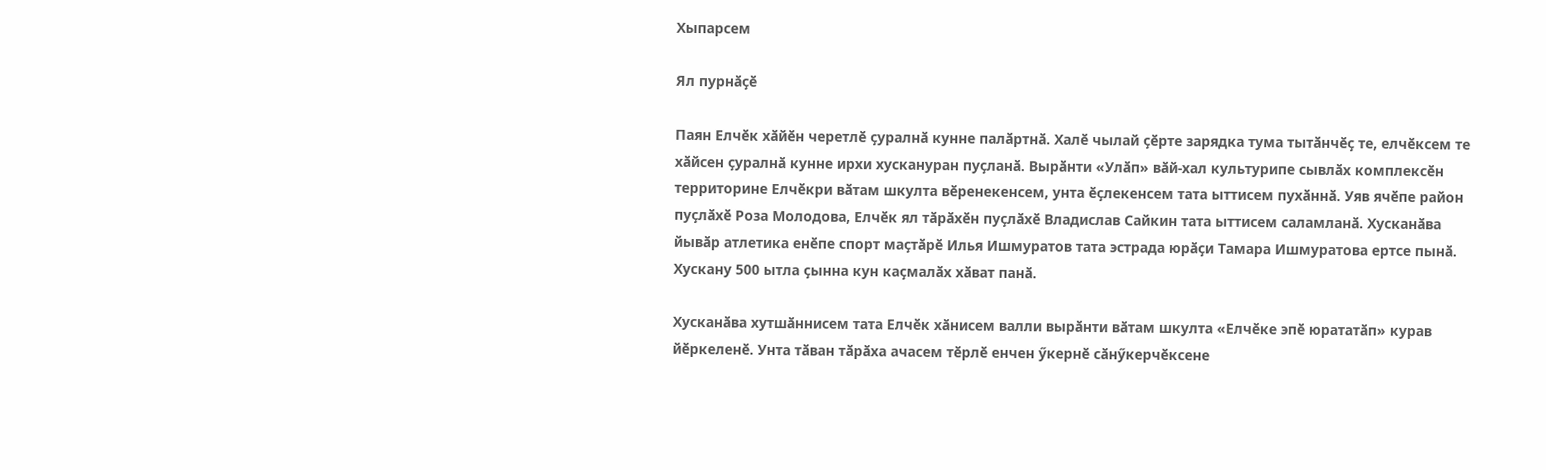Хыпарсем

Ял пурнӑҫӗ

Паян Елчӗк хӑйӗн черетлӗ ҫуралнӑ кунне палӑртнӑ. Халӗ чылай ҫӗрте зарядка тума тытӑнчӗҫ те, елчӗксем те хӑйсен ҫуралнӑ кунне ирхи хускануран пуҫланӑ. Вырӑнти «Улӑп» вӑй-хал культурипе сывлӑх комплексӗн территорине Елчӗкри вӑтам шкулта вӗренекенсем, унта ӗҫлекенсем тата ыттисем пухӑннӑ. Уяв ячӗпе район пуҫлӑхӗ Роза Молодова, Елчӗк ял тӑрӑхӗн пуҫлӑхӗ Владислав Сайкин тата ыттисем саламланӑ. Хусканӑва йывӑр атлетика енӗпе спорт маҫтӑрӗ Илья Ишмуратов тата эстрада юрӑҫи Тамара Ишмуратова ертсе пынӑ. Хускану 500 ытла ҫынна кун каҫмалӑх хӑват панӑ.

Хусканӑва хутшӑннисем тата Елчӗк хӑнисем валли вырӑнти вӑтам шкулта «Елчӗке эпӗ юрататӑп» курав йӗркеленӗ. Унта тӑван тӑрӑха ачасем тӗрлӗ енчен ӳкернӗ сӑнӳкерчӗксене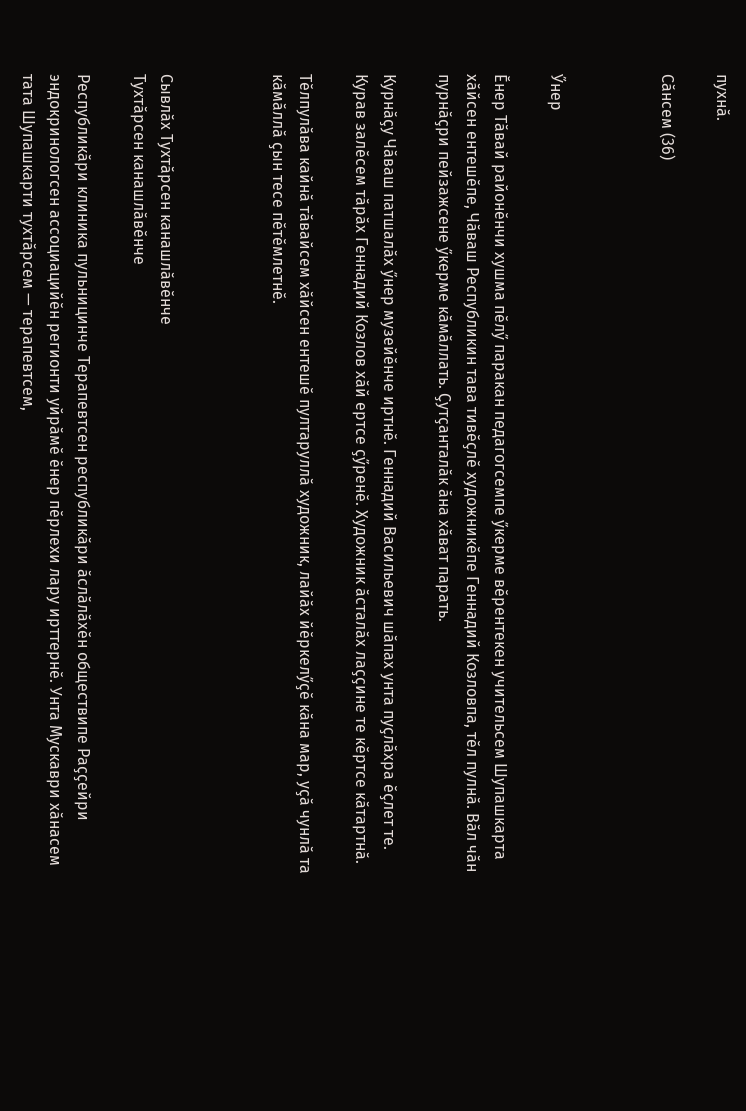пухнӑ.

Сӑнсем (36)



Ӳнер

Ӗнер Тӑвай районӗнчи хушма пӗлӳ паракан педагогсемпе ӳкерме вӗрентекен учительсем Шупашкарта хӑйсен ентешӗпе, Чӑваш Республикин тава тивӗҫлӗ художникӗпе Геннадий Козловпа, тӗл пулнӑ. Вӑл чӑн пурнӑҫри пейзажсене ӳкерме кӑмӑллать. Ҫутҫанталӑк ӑна хӑват парать.

Курнӑҫу Чӑваш патшалӑх ӳнер музейӗнче иртнӗ. Геннадий Васильевич шӑпах унта пуҫлӑхра ӗҫлет те. Курав залӗсем тӑрӑх Геннадий Козлов хӑй ертсе ҫӳренӗ. Художник ӑсталӑх лаҫҫине те кӗртсе кӑтартнӑ.

Тӗлпулӑва кайнӑ тӑвайсем хӑйсен ентешӗ пултаруллӑ художник, лайӑх йӗркелӳҫӗ кӑна мар, уҫӑ чунлӑ та кӑмӑллӑ ҫын тесе пӗтӗмлетнӗ.



Сывлӑх Тухтӑрсен канашлӑвӗнче
Тухтӑрсен канашлӑвӗнче

Республикӑри клиника пульницинче Терапевтсен республикӑри ӑслӑлӑхӗн обществипе Раҫҫейри эндокринологсен ассоциацийӗн регионти уйрӑмӗ ӗнер пӗрлехи лару ирттернӗ. Унта Мускаври хӑнасем тата Шупашкарти тухтӑрсем — терапевтсем,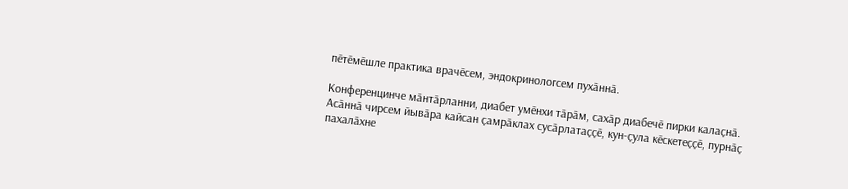пӗтӗмӗшле практика врачӗсем, эндокринологсем пухӑннӑ.

Конференцинче мӑнтӑрланни, диабет умӗнхи тӑрӑм, сахӑр диабечӗ пирки калаҫнӑ. Асӑннӑ чирсем йывӑра кайсан ҫамрӑклах сусӑрлатаҫҫӗ, кун-ҫула кӗскетеҫҫӗ, пурнӑҫ пахалӑхне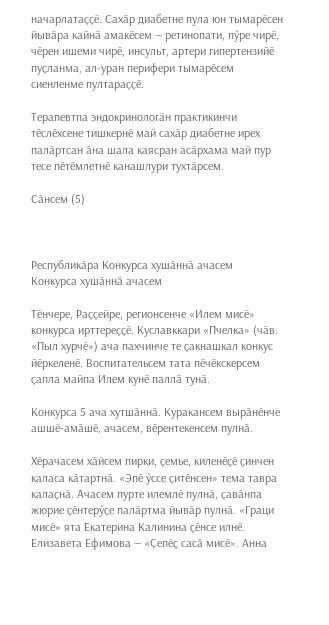начарлатаҫҫӗ. Сахӑр диабетне пула юн тымарӗсен йывӑра кайнӑ амакӗсем — ретинопати, пӳре чирӗ, чӗрен ишеми чирӗ, инсульт, артери гипертензийӗ пуҫланма, ал-уран перифери тымарӗсем сиенленме пултараҫҫӗ.

Терапевтпа эндокринологӑн практикинчи тӗслӗхсене тишкернӗ май сахӑр диабетне ирех палӑртсан ӑна шала каясран асӑрхама май пур тесе пӗтӗмлетнӗ канашлури тухтӑрсем.

Сӑнсем (5)



Республикӑра Конкурса хушӑннӑ ачасем
Конкурса хушӑннӑ ачасем

Тӗнчере, Раҫҫейре, регионсенче «Илем мисӗ» конкурса ирттереҫҫӗ. Куславккари «Пчелка» (чӑв. «Пыл хурчӗ») ача пахчинче те ҫакнашкал конкус йӗркеленӗ. Воспитательсем тата пӗчӗкскерсем ҫапла майпа Илем кунӗ паллӑ тунӑ.

Конкурса 5 ача хутшӑннӑ. Куракансем вырӑнӗнче ашшӗ-амӑшӗ, ачасем, вӗрентекенсем пулнӑ.

Хӗрачасем хӑйсем пирки, ҫемье, киленӗҫӗ ҫинчен каласа кӑтартнӑ. «Эпӗ ӳссе ҫитӗнсен» тема тавра калаҫнӑ. Ачасем пурте илемлӗ пулнӑ, ҫавӑнпа жюрие ҫӗнтерӳҫе палӑртма йывӑр пулнӑ. «Граци мисӗ» ята Екатерина Калинина ҫӗнсе илнӗ. Елизавета Ефимова — «Ҫепӗҫ сасӑ мисӗ». Анна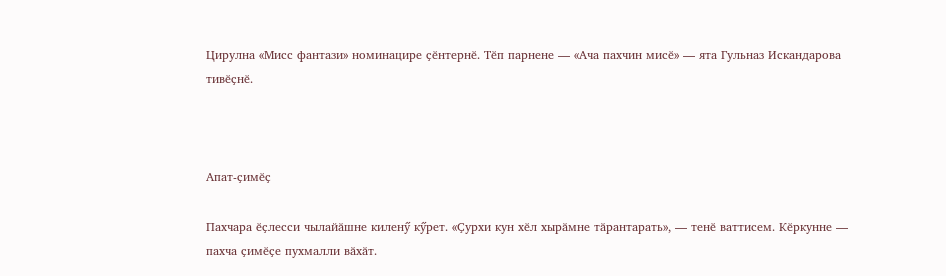Цирулна «Мисс фантази» номинацире ҫӗнтернӗ. Тӗп парнене — «Ача пахчин мисӗ» — ята Гульназ Искандарова тивӗҫнӗ.



Апат-ҫимӗҫ

Пахчара ӗҫлесси чылайӑшне киленӳ кӳрет. «Ҫурхи кун хӗл хырӑмне тӑрантарать», — тенӗ ваттисем. Кӗркунне — пахча ҫимӗҫе пухмалли вӑхӑт.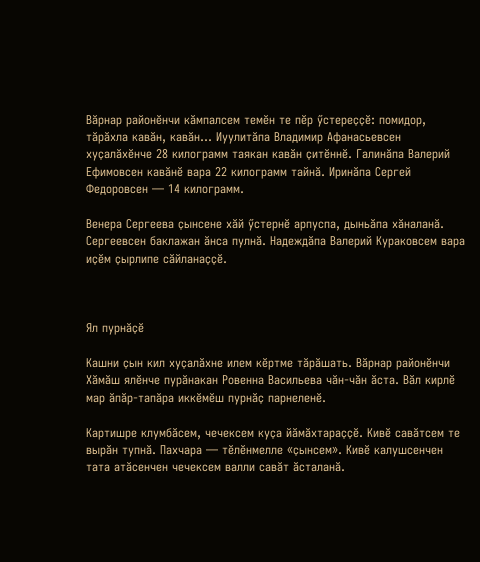Вӑрнар районӗнчи кӑмпалсем темӗн те пӗр ӳстереҫҫӗ: помидор, тӑрӑхла кавӑн, кавӑн… Иуулитӑпа Владимир Афанасьевсен хуҫалӑхӗнче 28 килограмм таякан кавӑн ҫитӗннӗ. Галинӑпа Валерий Ефимовсен кавӑнӗ вара 22 килограмм тайнӑ. Иринӑпа Сергей Федоровсен — 14 килограмм.

Венера Сергеева ҫынсене хӑй ӳстернӗ арпуспа, дыньӑпа хӑналанӑ. Сергеевсен баклажан ӑнса пулнӑ. Надеждӑпа Валерий Кураковсем вара иҫӗм ҫырлипе сӑйланаҫҫӗ.



Ял пурнӑҫӗ

Кашни ҫын кил хуҫалӑхне илем кӗртме тӑрӑшать. Вӑрнар районӗнчи Хӑмӑш ялӗнче пурӑнакан Ровенна Васильева чӑн-чӑн ӑста. Вӑл кирлӗ мар ӑпӑр-тапӑра иккӗмӗш пурнӑҫ парнеленӗ.

Картишре клумбӑсем, чечексем куҫа йӑмӑхтараҫҫӗ. Кивӗ савӑтсем те вырӑн тупнӑ. Пахчара — тӗлӗнмелле «ҫынсем». Кивӗ калушсенчен тата атӑсенчен чечексем валли савӑт ӑсталанӑ.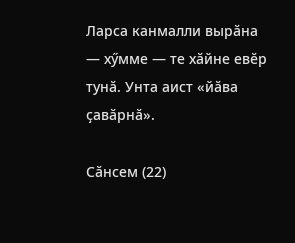Ларса канмалли вырӑна — хӳмме — те хӑйне евӗр тунӑ. Унта аист «йӑва ҫавӑрнӑ».

Сӑнсем (22)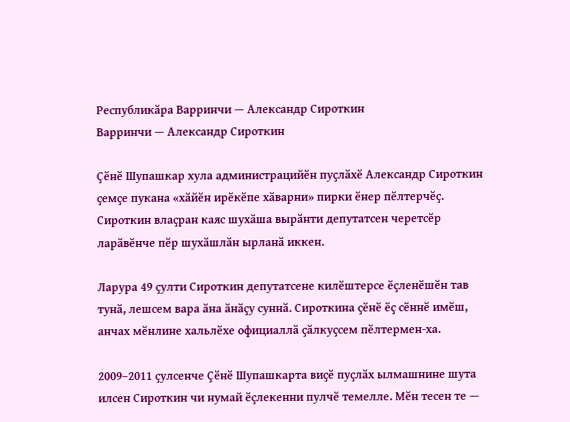Республикӑра Варринчи — Александр Сироткин
Варринчи — Александр Сироткин

Ҫӗнӗ Шупашкар хула администрацийӗн пуҫлӑхӗ Александр Сироткин ҫемҫе пукана «хӑйӗн ирӗкӗпе хӑварни» пирки ӗнер пӗлтерчӗҫ. Сироткин влаҫран каяс шухӑша вырӑнти депутатсен черетсӗр ларӑвӗнче пӗр шухӑшлӑн ырланӑ иккен.

Ларура 49 ҫулти Сироткин депутатсене килӗштерсе ӗҫленӗшӗн тав тунӑ, лешсем вара ӑна ӑнӑҫу суннӑ. Сироткина ҫӗнӗ ӗҫ сӗннӗ имӗш, анчах мӗнлине хальлӗхе официаллӑ ҫӑлкуҫсем пӗлтермен-ха.

2009–2011 ҫулсенче Ҫӗнӗ Шупашкарта виҫӗ пуҫлӑх ылмашнине шута илсен Сироткин чи нумай ӗҫлекенни пулчӗ темелле. Мӗн тесен те —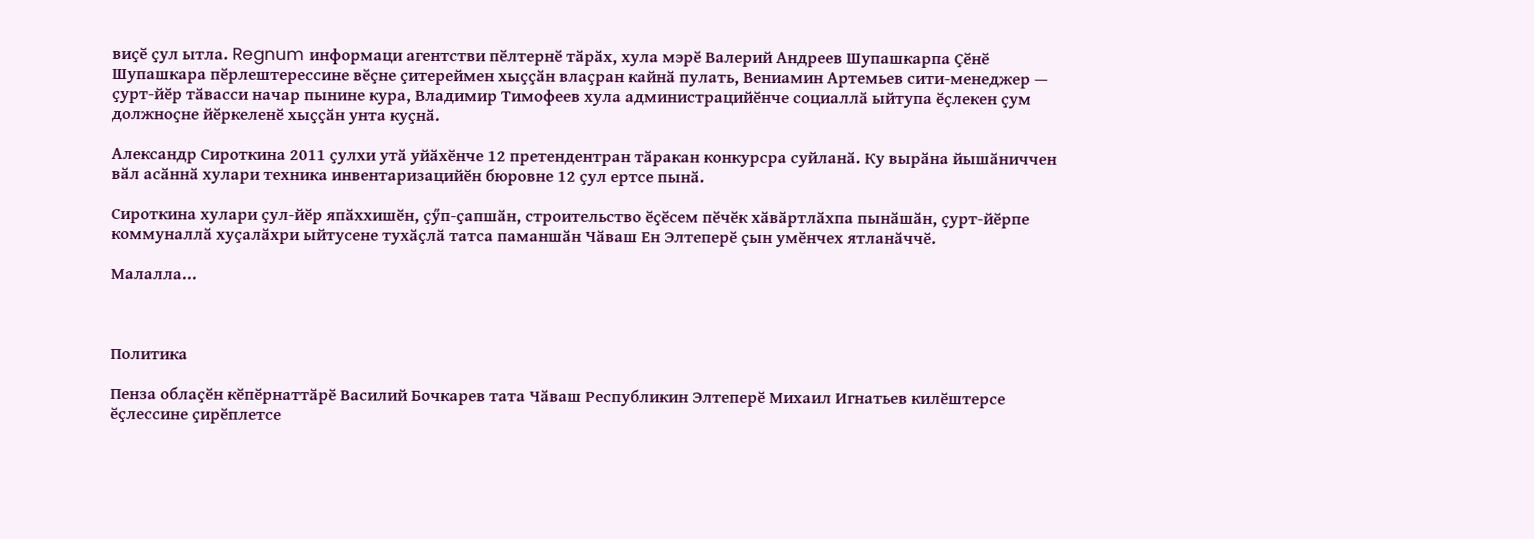виҫӗ ҫул ытла. Regnum информаци агентстви пӗлтернӗ тӑрӑх, хула мэрӗ Валерий Андреев Шупашкарпа Ҫӗнӗ Шупашкара пӗрлештерессине вӗҫне ҫитереймен хыҫҫӑн влаҫран кайнӑ пулать, Вениамин Артемьев сити-менеджер — ҫурт-йӗр тӑвасси начар пынине кура, Владимир Тимофеев хула администрацийӗнче социаллӑ ыйтупа ӗҫлекен ҫум должноҫне йӗркеленӗ хыҫҫӑн унта куҫнӑ.

Александр Сироткина 2011 ҫулхи утӑ уйӑхӗнче 12 претендентран тӑракан конкурсра суйланӑ. Ку вырӑна йышӑниччен вӑл асӑннӑ хулари техника инвентаризацийӗн бюровне 12 ҫул ертсе пынӑ.

Сироткина хулари ҫул-йӗр япӑххишӗн, ҫӳп-ҫапшӑн, строительство ӗҫӗсем пӗчӗк хӑвӑртлӑхпа пынӑшӑн, ҫурт-йӗрпе коммуналлӑ хуҫалӑхри ыйтусене тухӑҫлӑ татса паманшӑн Чӑваш Ен Элтеперӗ ҫын умӗнчех ятланӑччӗ.

Малалла...



Политика

Пенза облаҫӗн кӗпӗрнаттӑрӗ Василий Бочкарев тата Чӑваш Республикин Элтеперӗ Михаил Игнатьев килӗштерсе ӗҫлессине ҫирӗплетсе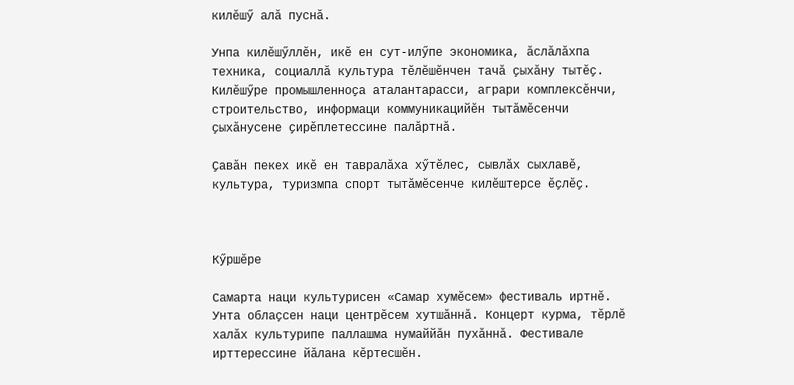килӗшӳ алӑ пуснӑ.

Унпа килӗшӳллӗн, икӗ ен сут-илӳпе экономика, ӑслӑлӑхпа техника, социаллӑ культура тӗлӗшӗнчен тачӑ ҫыхӑну тытӗҫ. Килӗшӳре промышленноҫа аталантарасси, аграри комплексӗнчи, строительство, информаци коммуникацийӗн тытӑмӗсенчи ҫыхӑнусене ҫирӗплетессине палӑртнӑ.

Ҫавӑн пекех икӗ ен тавралӑха хӳтӗлес, сывлӑх сыхлавӗ, культура, туризмпа спорт тытӑмӗсенче килӗштерсе ӗҫлӗҫ.



Кӳршӗре

Самарта наци культурисен «Самар хумӗсем» фестиваль иртнӗ. Унта облаҫсен наци центрӗсем хутшӑннӑ. Концерт курма, тӗрлӗ халӑх культурипе паллашма нумаййӑн пухӑннӑ. Фестивале ирттерессине йӑлана кӗртесшӗн.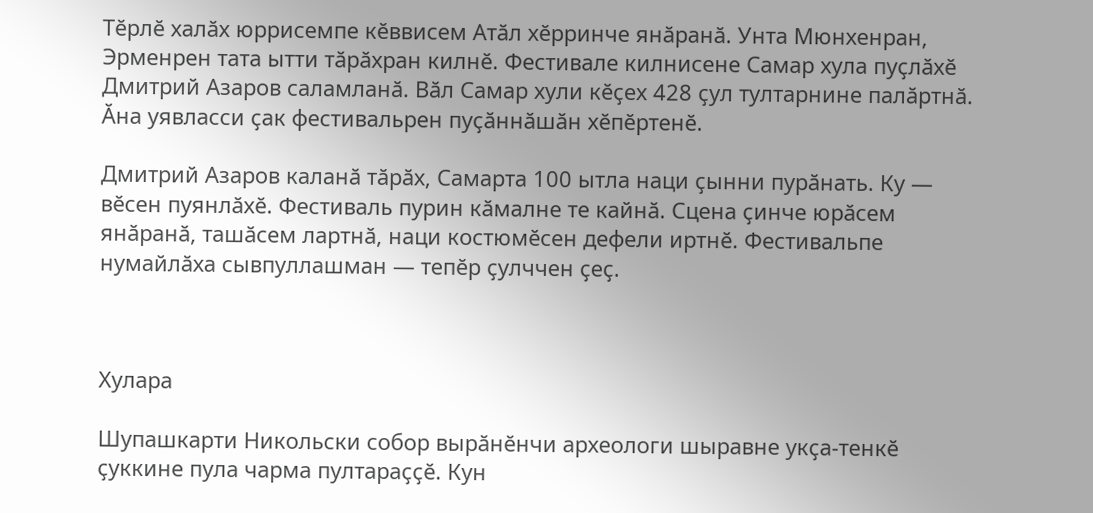Тӗрлӗ халӑх юррисемпе кӗввисем Атӑл хӗрринче янӑранӑ. Унта Мюнхенран, Эрменрен тата ытти тӑрӑхран килнӗ. Фестивале килнисене Самар хула пуҫлӑхӗ Дмитрий Азаров саламланӑ. Вӑл Самар хули кӗҫех 428 ҫул тултарнине палӑртнӑ. Ӑна уявласси ҫак фестивальрен пуҫӑннӑшӑн хӗпӗртенӗ.

Дмитрий Азаров каланӑ тӑрӑх, Самарта 100 ытла наци ҫынни пурӑнать. Ку — вӗсен пуянлӑхӗ. Фестиваль пурин кӑмалне те кайнӑ. Сцена ҫинче юрӑсем янӑранӑ, ташӑсем лартнӑ, наци костюмӗсен дефели иртнӗ. Фестивальпе нумайлӑха сывпуллашман — тепӗр ҫулччен ҫеҫ.



Хулара

Шупашкарти Никольски собор вырӑнӗнчи археологи шыравне укҫа-тенкӗ ҫуккине пула чарма пултараҫҫӗ. Кун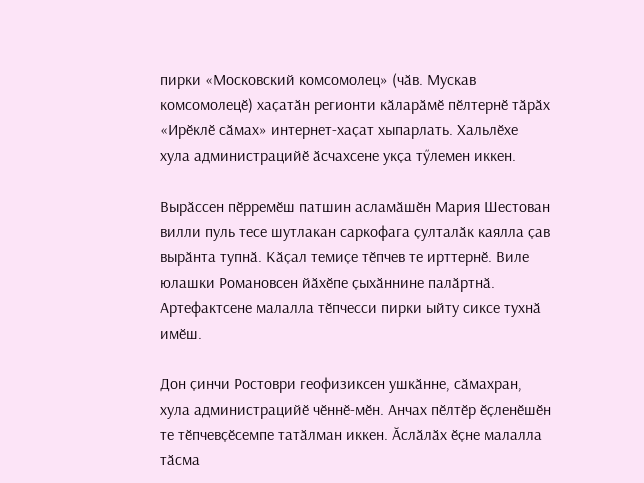пирки «Московский комсомолец» (чӑв. Мускав комсомолецӗ) хаҫатӑн регионти кӑларӑмӗ пӗлтернӗ тӑрӑх «Ирӗклӗ сӑмах» интернет-хаҫат хыпарлать. Хальлӗхе хула администрацийӗ ӑсчахсене укҫа тӳлемен иккен.

Вырӑссен пӗрремӗш патшин асламӑшӗн Мария Шестован вилли пуль тесе шутлакан саркофага ҫулталӑк каялла ҫав вырӑнта тупнӑ. Кӑҫал темиҫе тӗпчев те ирттернӗ. Виле юлашки Романовсен йӑхӗпе ҫыхӑннине палӑртнӑ. Артефактсене малалла тӗпчесси пирки ыйту сиксе тухнӑ имӗш.

Дон ҫинчи Ростоври геофизиксен ушкӑнне, сӑмахран, хула администрацийӗ чӗннӗ-мӗн. Анчах пӗлтӗр ӗҫленӗшӗн те тӗпчевҫӗсемпе татӑлман иккен. Ӑслӑлӑх ӗҫне малалла тӑсма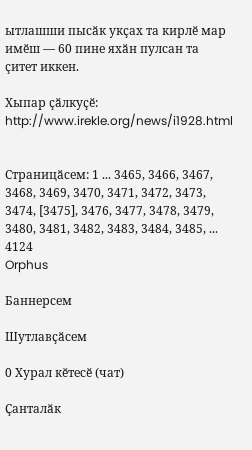ытлашши пысӑк укҫах та кирлӗ мар имӗш — 60 пине яхӑн пулсан та ҫитет иккен.

Хыпар ҫӑлкуҫӗ: http://www.irekle.org/news/i1928.html


Страницӑсем: 1 ... 3465, 3466, 3467, 3468, 3469, 3470, 3471, 3472, 3473, 3474, [3475], 3476, 3477, 3478, 3479, 3480, 3481, 3482, 3483, 3484, 3485, ... 4124
Orphus

Баннерсем

Шутлавҫӑсем

0 Хурал кӗтесӗ (чат)

Ҫанталӑк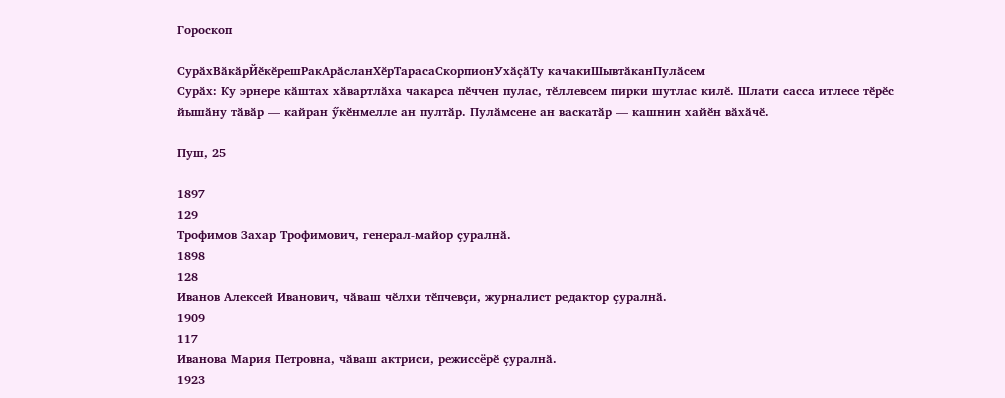Гороскоп

СурӑхВӑкӑрЙӗкӗрешРакАрӑсланХӗрТарасаСкорпионУхӑҫӑТу качакиШывтӑканПулӑсем
Сурӑх: Ку эрнере кӑштах хӑвартлӑха чакарса пӗччен пулас, тӗллевсем пирки шутлас килӗ. Шлати сасса итлесе тӗрӗс йышӑну тӑвӑр — кайран ӳкӗнмелле ан пултӑр. Пулӑмсене ан васкатӑр — кашнин хайӗн вӑхӑчӗ.

Пуш, 25

1897
129
Трофимов Захар Трофимович, генерал-майор ҫуралнӑ.
1898
128
Иванов Алексей Иванович, чӑваш чӗлхи тӗпчевҫи, журналист редактор ҫуралнӑ.
1909
117
Иванова Мария Петровна, чӑваш актриси, режиссёрӗ ҫуралнӑ.
1923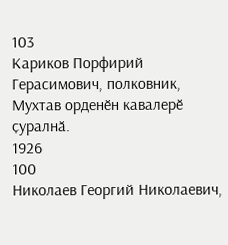103
Кариков Порфирий Герасимович, полковник, Мухтав орденӗн кавалерӗ ҫуралнӑ.
1926
100
Николаев Георгий Николаевич,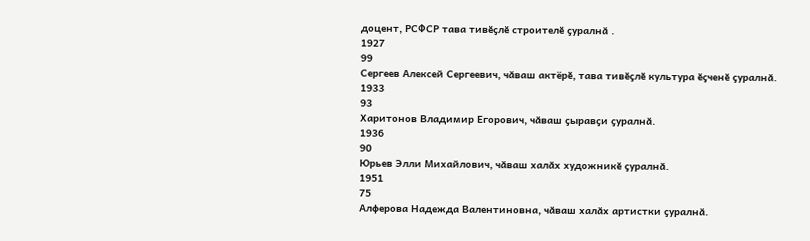доцент, РСФСР тава тивӗҫлӗ строителӗ ҫуралнӑ .
1927
99
Сергеев Алексей Сергеевич, чӑваш актёрӗ, тава тивӗҫлӗ культура ӗҫченӗ ҫуралнӑ.
1933
93
Харитонов Владимир Eгорович, чӑваш ҫыравҫи ҫуралнӑ.
1936
90
Юрьев Элли Михайлович, чӑваш халӑх художникӗ ҫуралнӑ.
1951
75
Алферова Надежда Валентиновна, чӑваш халӑх артистки ҫуралнӑ.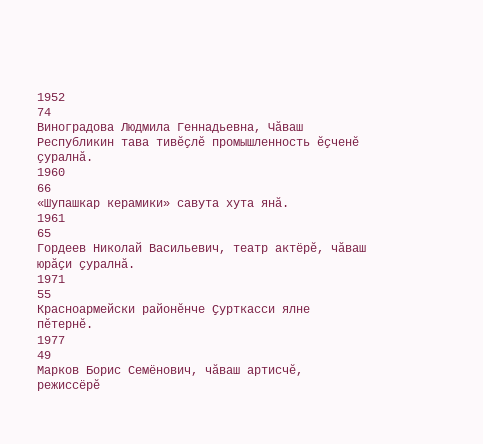1952
74
Виноградова Людмила Геннадьевна, Чӑваш Республикин тава тивӗҫлӗ промышленность ӗҫченӗ ҫуралнӑ.
1960
66
«Шупашкар керамики» савута хута янӑ.
1961
65
Гордеев Николай Васильевич, театр актёрӗ, чӑваш юрӑҫи ҫуралнӑ.
1971
55
Красноармейски районӗнче Ҫурткасси ялне пӗтернӗ.
1977
49
Марков Борис Семёнович, чӑваш артисчӗ, режиссёрӗ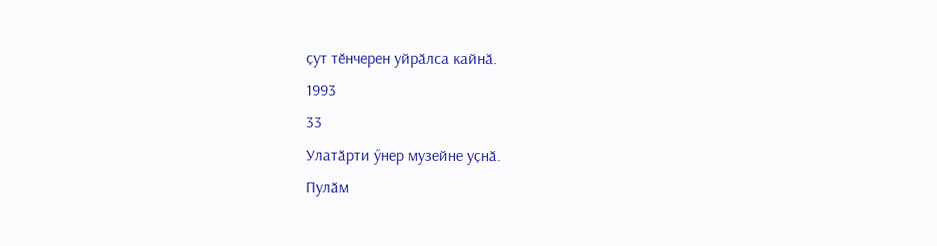ҫут тӗнчерен уйрӑлса кайнӑ.
1993
33
Улатӑрти ӳнер музейне уҫнӑ.
Пулӑм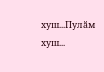хуш...Пулӑм хуш...